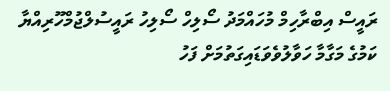ރައީސް އިބްރާހިމް މުހައްމަދު ސޯލިހް ސޯލިހު ރައީސުލްޖުމްހޫރިއްޔާ ކަމުގެ މަގާމާ ހަވާލުވެވަޑައިގަތުމަށް ފަހު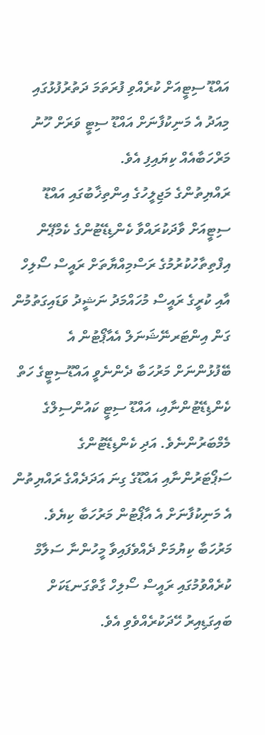އައްޑޫ ސިޓީއަށް ކުރެއްވި ފުރަތަމަ ދަތުރުފުޅުގައި މިއަދު އެ މަނިކުފާނަށް އައްޑޫ ސިޓީ ވަރަށް ހޫނު މަރްހަބާއެއް ކިޔައިފި އެވެ.
ރައްޔިތުންގެ މަޖިލީހުގެ އިންތިޚާބުގައި އައްޑޫ ސިޓީއަށް ވާދަކުރައްވާ ކެންޑިޑޭޓުންގެ ކެމްޕޭން އިފްތިތާހުކުރުމުގެ ރަސްމިއްޔާތަށް ރައީސް ސޯލިހް އާއި ކުރީގެ ރައީސް މުހައްމަދު ނަޝީދު ވަޑައިގަތުމުން ގަން އިންޓަރނޭޝަނަލް އެއާޕޯޓުން އެ ބޭފުޅުންނަށް މަރުހަބާ ދެންނެވީ އައްޑޫސިޓީގެ ހަތް ކެންޑިޑޭޓުންނާއި، އައްޑޫ ސިޓީ ކައުންސިލްގެ މެމްބަރުންނެވެ. އަދި ކެންޑިޑޭޓުންގެ ސަޕޯޓަރުންނާއި އައްޑޫގެ ގިނަ އަދަދެއްގެ ރައްޔިތުން އެ މަނިކުފާނަށް އެ އާޕޯޓުން މަރުހަބާ ކިޔެވެ.
މަރުހަބާ ކިޔުމަށް ދެއްވެފައިވާ މީހުންނާ ސަލާމް ކުރެއްވުމުގައި ރައީސް ސޯލިހް ގާތްގަނޑަކަށް ބައިގަޑިއިރު ހޭދަކުރެއްވެވި އެވެ.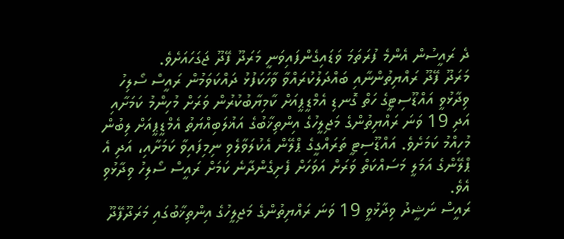ދެ ރައީސުން އެންމެ ފުރަތަމަ ވަޑައިގެންފައިވަނީ މަރަދޫ ފޭދޫ ޖަގަހައަށެވެ.
މަރަދޫ ފޭދޫ ރައްޔިތުންނާއި ބައްދަލުކުރައްވާ ވާހަކަފުޅު ދައްކަވަމުން ރައީސް ސޯލިހު ވިދާޅުވީ އައްޑޫސިޓީގެ ހަތް ގޮނޑި އެމްޑީޕީއަށް ކާމިޔާބުކުރުން ވަރަށް މުހިންމު ކަމަށާއި އަދި 19 ވަނަ ރައްޔިތުންގެ މަޖިލީހުގެ އިންތިޚާބުގެ އަޣުލަބިއްޔަތު އެމްޑީޕީއަށް ލިބުން މުހިއްމު ކަމަށެވެ. އައްޑޫސިޓީ ތަރައްގީގެ ޕްލޭން އެކުލަވާލެވި ނިމިފައިވާ ކަމަށާއި، އަދި އެ ޕްލޭންގެ އަމަލީ މަސައްކަތް ވަރަށް އަވަހަށް ފެށިގެންދާނެ ކަމަށް ރައީސް ސޯލިހު ވިދާޅުވި އެވެ.
ރައީސް ނަޝީދު ވިދާޅުވީ 19 ވަނަ ރައްޔިތުންގެ މަޖިލީހުގެ އިންތިޚާބުގައި މަރަދޫފޭދޫ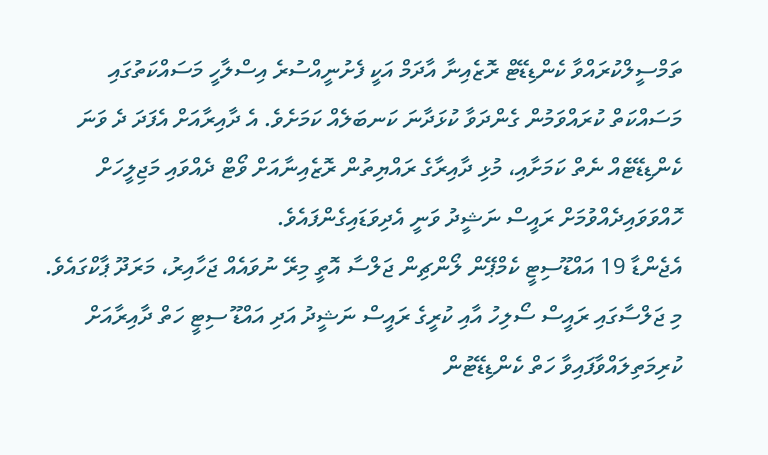ތަމްސީލްކުރައްވާ ކެންޑިޑޭޓް ރޮޒެއިނާ އާދަމް އަކީ ފެށުނީއްސުރެ އިސްލާހީ މަސައްކަތުގައި މަސައްކަތް ކުރައްވަމުން ގެންދަވާ ކުޅަދާނަ ކަނބަލެއް ކަމަށެވެ. އެ ދާއިރާއަށް އެފަދަ ދެ ވަނަ ކެންޑިޑޭޓެއް ނެތް ކަމަށާއި، މުޅި ދާއިރާގެ ރައްޔިތުން ރޮޒެއިނާއަށް ވޯޓް ދެއްވައި މަޖިލީހަށް ހޮއްވަވައިދެއްވުމަށް ރައީސް ނަޝީދު ވަނީ އެދިވަޑައިގެންފައެވެ.
އެޖެންޑާ 19 އައްޑޫސިޓީ ކެމްޕޭން ލޯންޗިން ޖަލްސާ އޮތީ މިރޭ ނުވައެއް ޖަހާއިރު، މަރަދޫ ޕާކްގައެވެ. މި ޖަލްސާގައި ރައީސް ސޯލިހު އާއި ކުރީގެ ރައީސް ނަޝީދު އަދި އައްޑޫ ސިޓީ ހަތް ދާއިރާއަށް ކުރިމަތިލައްވާފައިވާ ހަތް ކެންޑިޑޭޓުން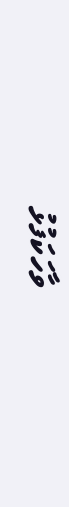ވާހަކަފުޅު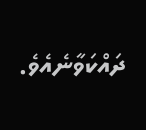ދައްކަވާނެއެވެ.